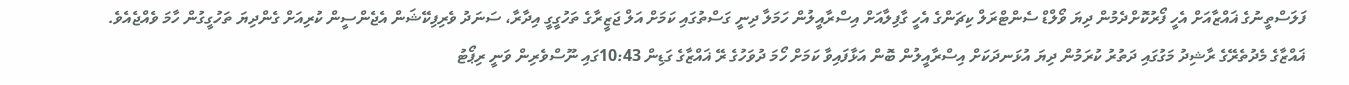ފަލަސްތީނުގެ ޣައްޒާއަށް އެހީ ފޯރުކޮށްދެމުން ދިޔަ ވޯލްޑް ސެންޓްރަލް ކިޗަންގެ އެހީ ގާފިލާއަށް އިސްރާއީލުން ހަމަލާ ދިނީ ގަސްތުގައި ކަމަށް އަލް ޖަޒީރާގެ ތަހުގީގީ އިދާރާ، ސަނަދު ވެރިފިކޭޝަން އެޖެންސީން ކުރިއަށް ގެންދިޔަ ތަހުގީގުން ހާމަ ވެއްޖެއެވެ.
ޣައްޒާގެ މެދުތެރޭގެ ރާޝިދު މަގުގައި ދަތުރު ކުރަމުން ދިޔަ އުޅަނދަކަށް އިސްރާއީލުން ބޮން އަޅާފައިވާ ކަމަށް ހޯމަ ދުވަހުގެ ރޭ ޣައްޒާގެ ގަޑިން 10:43ގައި ނޫސްވެރިން ވަނީ ރިޕޯޓު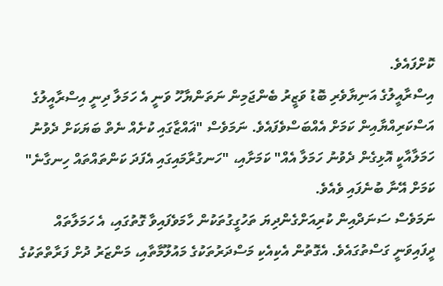ކޮށްފައެވެ.
އިސްރާއީލުގެ އަނިޔާވެރި ބޮޑު ވަޒީރު ބެންޖަމިން ނަތަންޔާހޫ ވަނީ އެ ހަމަލާ ދިނީ އިސްރާއީލުގެ އަސްކަރިއްޔާއިން ކަމަށް އެއްބަސްވެފައެވެ. ނަމަވެސް "ޣައްޒާގައި ކުށެއް ނެތް ބަޔަކަށް ދެވުނު ހަމަލާއާކީ އޮޅިގެން ދެވުނު ހަމަލާ އެއް" ކަމަށާއި، "ހަނގުރާމައިގައި އެފަދަ ކަންތައްތައް ހިނގާނެ" ކަމަށް އޭނާ ބުނެފައި ވެއެވެ.
ނަމަވެސް ސަނަދްއިން ކުރިއަށްގެންދިޔަ ތަހުގީގުތަކުން ހާމަވެފައިވާ ގޮތުގައި، އެ ހަމަލާތައް ދީފައިވަނީ ގަސްތުގައެވެ. އެގޮތުން އެކިއެކި މަސްދަރުތަކުގެ މައުލޫމާތާއި، މަންޒަރު ދުށް ފަރާތްތަކުގެ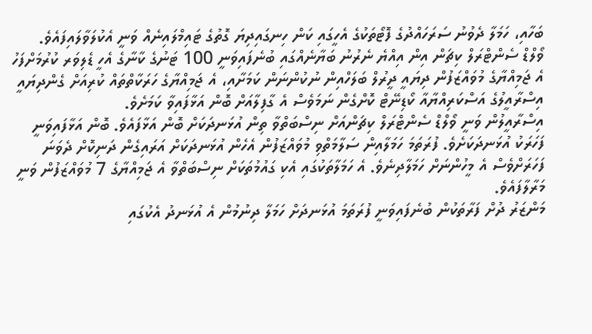ބަހާއި، ހަމަލާ ދެވުނު ސަރަހައްދުގެ ފޮޓޯތަކުގެ އެހީގައި ކަން ހިނގައިދިޔަ ގޮތުގެ ޓައިމްލައިނެއް ވަނީ އެކުލަވާލައިފައެވެ.
ވޯލްޑް ސެންޓްރަލް ކިޗަން އިން އިއްޔެ ނެރުނު ބަޔާނެއްގައި ބުނެފައިވަނީ 100 ޓަނުގެ ކާނާގެ އެހީ ޑެލިވަރ ކުރުމަށްފަހު އެ ޖަމިއްޔާގެ މުވައްޒަފުން ދިޔައީ ދީރުލް ބަލަހްއިން ނުކުންނަން ކަމަށާއި، އެ ޖަމިއްޔާގެ ހަރަކާތްތައް ކުރިއަށް ގެންދިޔައީ އިސްރާއީލުގެ އަސްކަރިއްޔާއާ ކޯޑިނޭޓް ކޮށްގެން ނަމަވެސް އެ ގާފިލާއަށް ބޮން އަޅާފައިވާ ކަމަށެވެ.
އިސްރާއީލުން ވަނީ ވޯލްޑް ސެންޓްރަލް ކިޗަންއަށް ނިސްބަތްވާ ތިން އުޅަނދަކަށް ބޮން އަޅާފައެވެ. ބޮން އަޅާފައިވަނީ ފަހަރަކު އުޅަނދަކަށެވެ. ފުރަތަމަ ހަމަލާއިން ސަލާމަތްވި މުވައްޒަފުން އެހެން އުޅަނދަކަށް އަރައިގެން ދަނިކޮށް ދެވަނަ ފަހަރަށްވެސް އެ މީހުންނަށް ހަމަލާދިނެވެ. އެ ހަމަލާތަކުގައި އެކި ގައުމުތަކަށް ނިސްބަތްވާ އެ ޖަމިއްޔާގެ 7 މުވައްޒަފުން ވަނީ މަރާލާފައެވެ.
މަންޒަރު ދުށް ފަރާތަކުން ބުނެފައިވަނީ ފުރަތަމަ އުޅަނދަށް ހަމަލާ ދިނުމުން އެ އުޅަނދު އެކުގައި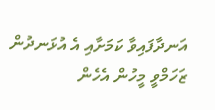އަނދާފައިވާ ކަމަށާއި އެ އުޅަނދުން ޒަހަމްވީ މީހުން އެހެން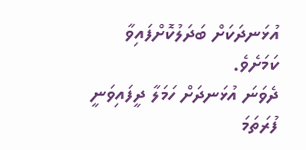އުޅަނދަކަށް ބަދަލުކޮށްފައިވާ ކަމަށެވެ.
ދެވަނަ އުޅަނދަށް ހަމަލާ ދީފައިވަނީ ފުރަތަމަ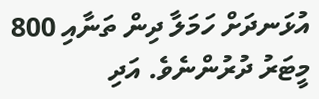އުޅަނދަށް ހަމަލާ ދިން ތަނާއި 800 މީޓަރު ދުރުންނެވެ. އަދި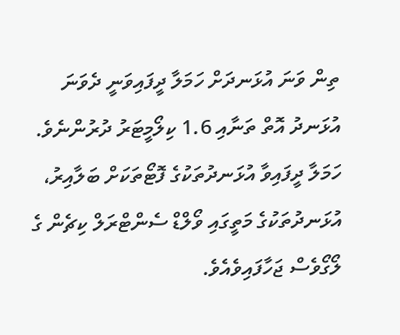ތިން ވަނަ އުޅަނދަށް ހަމަލާ ދީފައިވަނީ ދެވަނަ އުޅަނދު އޮތް ތަނާއި 1.6 ކިލޯމީޓަރު ދުރުންނެވެ.
ހަމަލާ ދީފައިވާ އުޅަނދުތަކުގެ ފޮޓޯތަކަށް ބަލާއިރު، އުޅަނދުތަކުގެ މަތީގައި ވޯލްޑް ސެންޓްރަލް ކިޗެން ގެ ލޯގޯވެސް ޖަހާފައިވެއެވެ.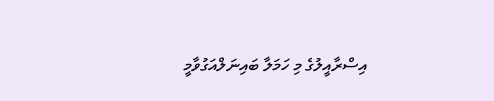އިސްރާއީލުގެ މި ހަމަލާ ބައިނަލްއަގުވާމީ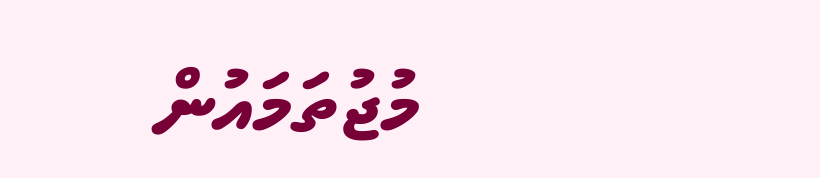މުޖުތަމައުން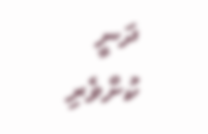ދަނީ ކުށްވެރި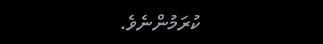ކުރަމުންނެވެ.